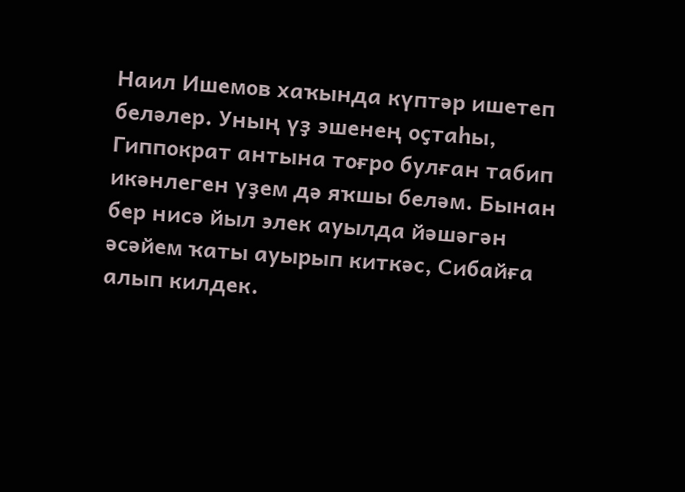Наил Ишемов хаҡында күптәр ишетеп беләлер. Уның үҙ эшенең оҫтаһы, Гиппократ антына тоғро булған табип икәнлеген үҙем дә яҡшы беләм. Бынан бер нисә йыл элек ауылда йәшәгән әсәйем ҡаты ауырып киткәс, Сибайға алып килдек.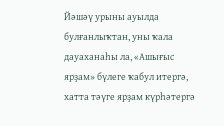Йәшәү урыны ауылда булғанлыҡтан, уны ҡала дауаханаһы ла, «Ашығыс ярҙам» бүлеге ҡабул итергә, хатта тәүге ярҙам күрһәтергә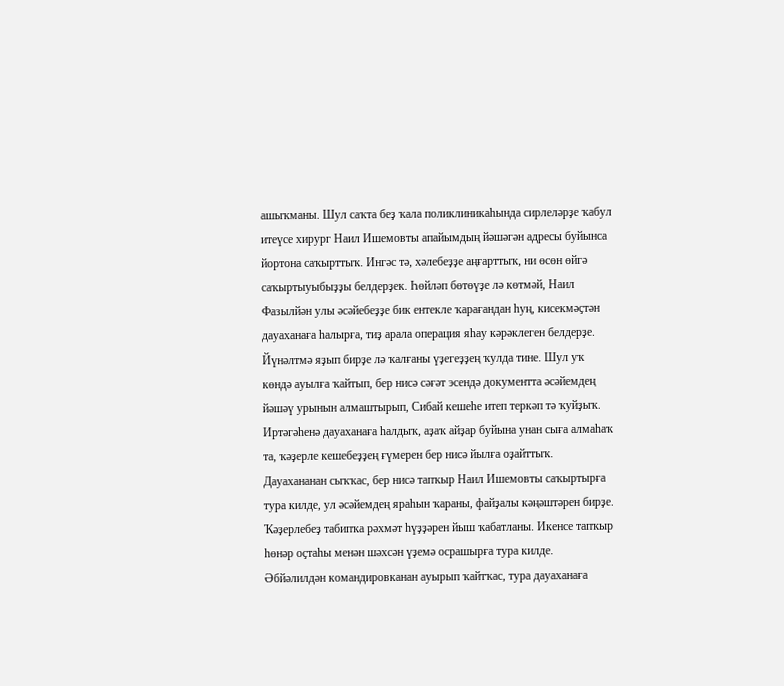ашыҡманы. Шул саҡта беҙ ҡала поликлиникаһында сирлеләрҙе ҡабул итеүсе хирург Наил Ишемовты апайымдың йәшәгән адресы буйынса йортона саҡырттыҡ. Ингәс тә, хәлебеҙҙе аңғарттыҡ, ни өсөн өйгә саҡыртыуыбыҙҙы белдерҙек. Һөйләп бөтөүҙе лә көтмәй, Наил Фазылйән улы әсәйебеҙҙе бик ентекле ҡарағандан һуң, кисекмәҫтән дауаханаға һалырға, тиҙ арала операция яһау кәрәклеген белдерҙе. Йүнәлтмә яҙып бирҙе лә ҡалғаны үҙегеҙҙең ҡулда тине. Шул уҡ көндә ауылға ҡайтып, бер нисә сәғәт эсендә документта әсәйемдең йәшәү урынын алмаштырып, Сибай кешеһе итеп теркәп тә ҡуйҙыҡ. Иртәгәһенә дауаханаға һалдыҡ, аҙаҡ айҙар буйына унан сыға алмаһаҡ та, ҡәҙерле кешебеҙҙең ғүмерен бер нисә йылға оҙайттыҡ. Дауахананан сыҡҡас, бер нисә тапҡыр Наил Ишемовты саҡыртырға тура килде, ул әсәйемдең яраһын ҡараны, файҙалы кәңәштәрен бирҙе. Ҡәҙерлебеҙ табипҡа рәхмәт һүҙҙәрен йыш ҡабатланы. Икенсе тапҡыр һөнәр оҫтаһы менән шәхсән үҙемә осрашырға тура килде. Әбйәлилдән командировканан ауырып ҡайтҡас, тура дауаханаға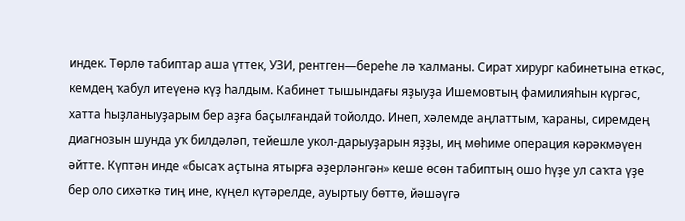индек. Төрлө табиптар аша үттек, УЗИ, рентген—береһе лә ҡалманы. Сират хирург кабинетына еткәс, кемдең ҡабул итеүенә күҙ һалдым. Кабинет тышындағы яҙыуҙа Ишемовтың фамилияһын күргәс, хатта һыҙланыуҙарым бер аҙға баҫылғандай тойолдо. Инеп, хәлемде аңлаттым, ҡараны, сиремдең диагнозын шунда уҡ билдәләп, тейешле укол-дарыуҙарын яҙҙы, иң мөһиме операция кәрәкмәүен әйтте. Күптән инде «бысаҡ аҫтына ятырға әҙерләнгән» кеше өсөн табиптың ошо һүҙе ул саҡта үҙе бер оло сихәткә тиң ине, күңел күтәрелде, ауыртыу бөттө, йәшәүгә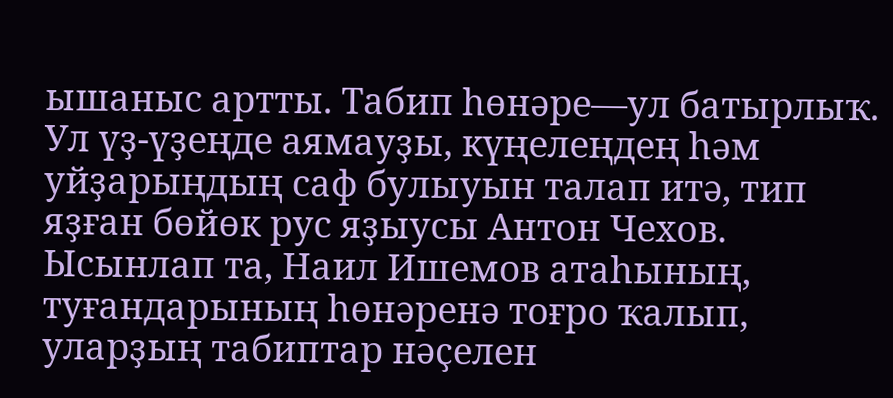ышаныс артты. Табип һөнәре—ул батырлыҡ. Ул үҙ-үҙеңде аямауҙы, күңелеңдең һәм уйҙарыңдың саф булыуын талап итә, тип яҙған бөйөк рус яҙыусы Антон Чехов. Ысынлап та, Наил Ишемов атаһының, туғандарының һөнәренә тоғро ҡалып, уларҙың табиптар нәҫелен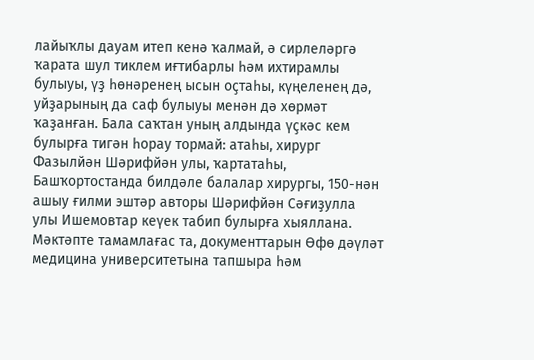лайыҡлы дауам итеп кенә ҡалмай, ә сирлеләргә ҡарата шул тиклем иғтибарлы һәм ихтирамлы булыуы, үҙ һөнәренең ысын оҫтаһы, күңеленең дә, уйҙарының да саф булыуы менән дә хөрмәт ҡаҙанған. Бала саҡтан уның алдында үҫкәс кем булырға тигән һорау тормай: атаһы, хирург Фазылйән Шәрифйән улы, ҡартатаһы, Башҡортостанда билдәле балалар хирургы, 150-нән ашыу ғилми эштәр авторы Шәрифйән Сәғиҙулла улы Ишемовтар кеүек табип булырға хыяллана. Мәктәпте тамамлағас та, документтарын Өфө дәүләт медицина университетына тапшыра һәм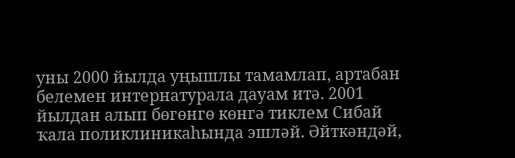уны 2000 йылда уңышлы тамамлап, артабан белемен интернатурала дауам итә. 2001 йылдан алып бөгөнгө көнгә тиклем Сибай ҡала поликлиникаһында эшләй. Әйткәндәй,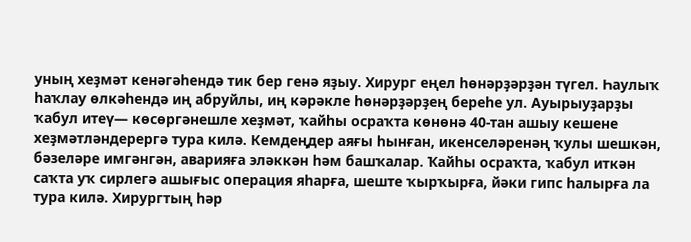уның хеҙмәт кенәгәһендә тик бер генә яҙыу. Хирург еңел һөнәрҙәрҙән түгел. Һаулыҡ һаҡлау өлкәһендә иң абруйлы, иң кәрәкле һөнәрҙәрҙең береһе ул. Ауырыуҙарҙы ҡабул итеү— көсөргәнешле хеҙмәт, ҡайһы осраҡта көнөнә 40-тан ашыу кешене хеҙмәтләндерергә тура килә. Кемдеңдер аяғы һынған, икенселәренәң ҡулы шешкән, бәзеләре имгәнгән, аварияға эләккән һәм башҡалар. Ҡайһы осраҡта, ҡабул иткән саҡта уҡ сирлегә ашығыс операция яһарға, шеште ҡырҡырға, йәки гипс һалырға ла тура килә. Хирургтың һәр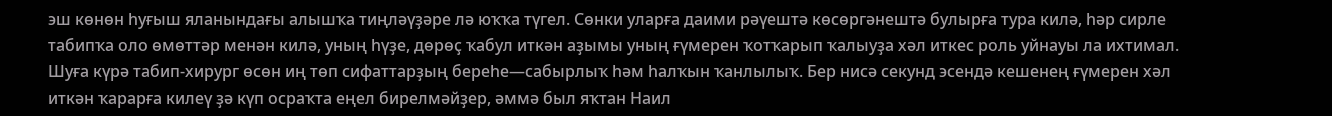эш көнөн һуғыш яланындағы алышҡа тиңләүҙәре лә юҡҡа түгел. Сөнки уларға даими рәүештә көсөргәнештә булырға тура килә, һәр сирле табипҡа оло өмөттәр менән килә, уның һүҙе, дөрөҫ ҡабул иткән аҙымы уның ғүмерен ҡотҡарып ҡалыуҙа хәл иткес роль уйнауы ла ихтимал. Шуға күрә табип-хирург өсөн иң төп сифаттарҙың береһе—сабырлыҡ һәм һалҡын ҡанлылыҡ. Бер нисә секунд эсендә кешенең ғүмерен хәл иткән ҡарарға килеү ҙә күп осраҡта еңел бирелмәйҙер, әммә был яҡтан Наил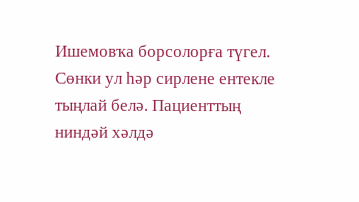Ишемовҡа борсолорға түгел. Сөнки ул һәр сирлене ентекле тыңлай белә. Пациенттың ниндәй хәлдә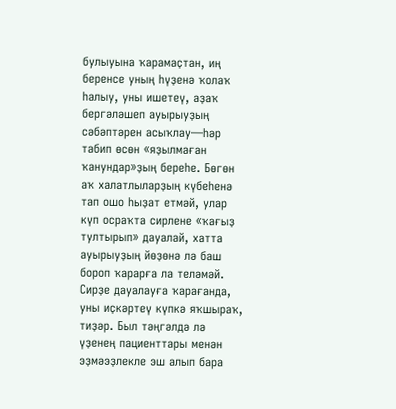булыуына ҡарамаҫтан, иң беренсе уның һүҙенә ҡолаҡ һалыу, уны ишетеү, аҙаҡ бергәләшеп ауырыуҙың сәбәптәрен асыҡлау—һәр табип өсөн «яҙылмаған ҡанундар»ҙың береһе. Бөгөн аҡ халатлыларҙың күбеһенә тап ошо һыҙат етмәй, улар күп осраҡта сирлене «ҡағыҙ тултырып» дауалай, хатта ауырыуҙың йөҙөнә лә баш бороп ҡарарға ла теләмәй. Сирҙе дауалауға ҡарағанда, уны иҫкәртеү күпкә яҡшыраҡ, тиҙәр. Был тәңгәлдә лә үҙенең пациенттары менән эҙмәэҙлекле эш алып бара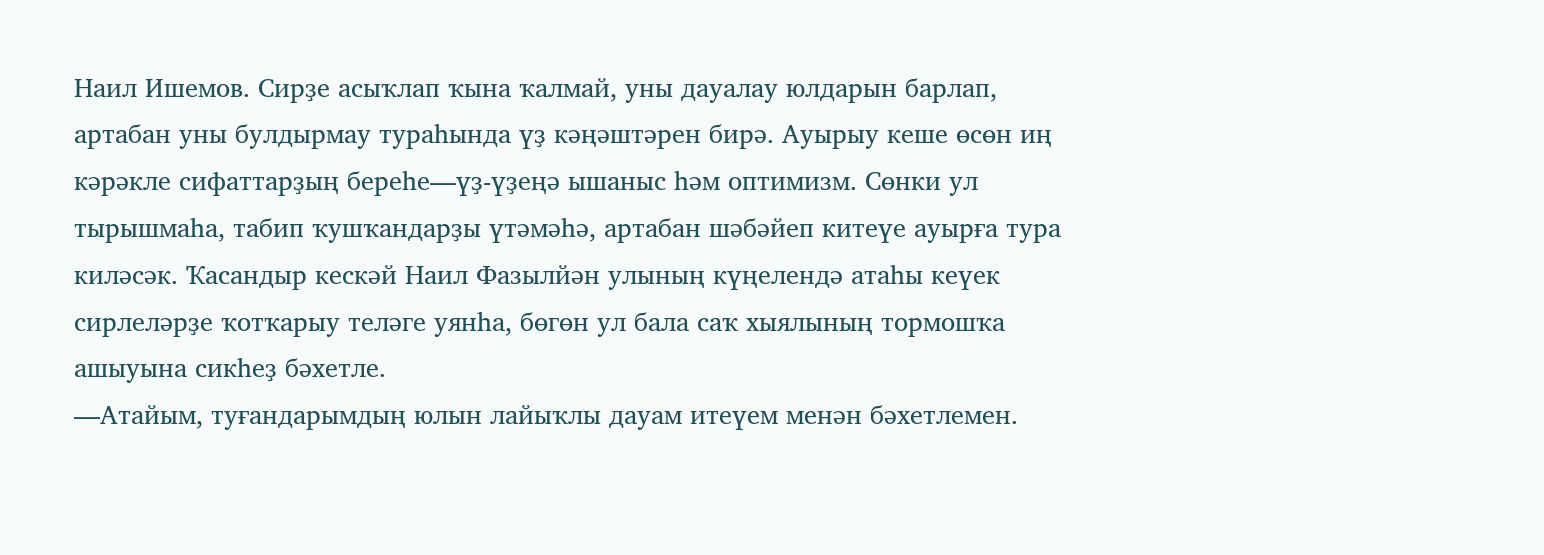Наил Ишемов. Сирҙе асыҡлап ҡына ҡалмай, уны дауалау юлдарын барлап, артабан уны булдырмау тураһында үҙ кәңәштәрен бирә. Ауырыу кеше өсөн иң кәрәкле сифаттарҙың береһе—үҙ-үҙеңә ышаныс һәм оптимизм. Сөнки ул тырышмаһа, табип ҡушҡандарҙы үтәмәһә, артабан шәбәйеп китеүе ауырға тура киләсәк. Ҡасандыр кескәй Наил Фазылйән улының күңелендә атаһы кеүек сирлеләрҙе ҡотҡарыу теләге уянһа, бөгөн ул бала саҡ хыялының тормошҡа ашыуына сикһеҙ бәхетле.
—Атайым, туғандарымдың юлын лайыҡлы дауам итеүем менән бәхетлемен.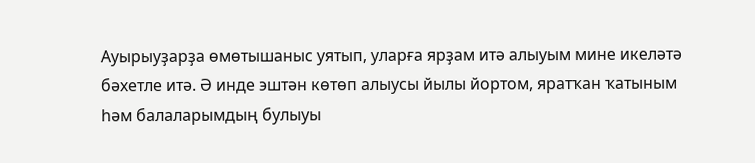Ауырыуҙарҙа өмөтышаныс уятып, уларға ярҙам итә алыуым мине икеләтә бәхетле итә. Ә инде эштән көтөп алыусы йылы йортом, яратҡан ҡатыным һәм балаларымдың булыуы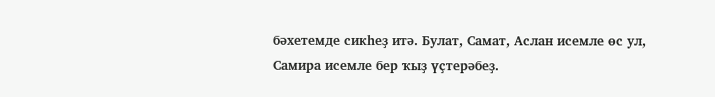бәхетемде сикһеҙ итә. Булат, Самат, Аслан исемле өс ул, Самира исемле бер ҡыҙ үҫтерәбеҙ.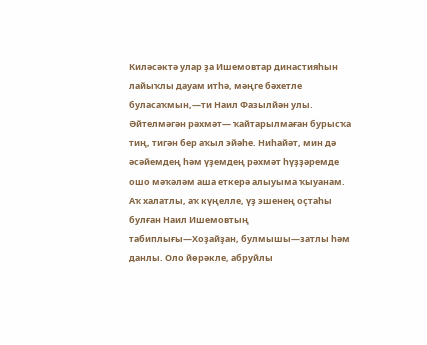Киләсәктә улар ҙа Ишемовтар династияһын лайыҡлы дауам итһә, мәңге бәхетле буласаҡмын,—ти Наил Фазылйән улы. Әйтелмәгән рәхмәт— ҡайтарылмаған бурысҡа тиң, тигән бер аҡыл эйәһе. Ниһайәт, мин дә әсәйемдең һәм үҙемдең рәхмәт һүҙҙәремде ошо мәҡәләм аша еткерә алыуыма ҡыуанам. Аҡ халатлы, аҡ күңелле, үҙ эшенең оҫтаһы булған Наил Ишемовтың табиплығы—Хоҙайҙан, булмышы—затлы һәм данлы. Оло йөрәкле, абруйлы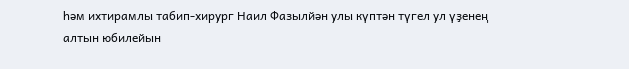һәм ихтирамлы табип-хирург Наил Фазылйән улы күптән түгел ул үҙенең алтын юбилейын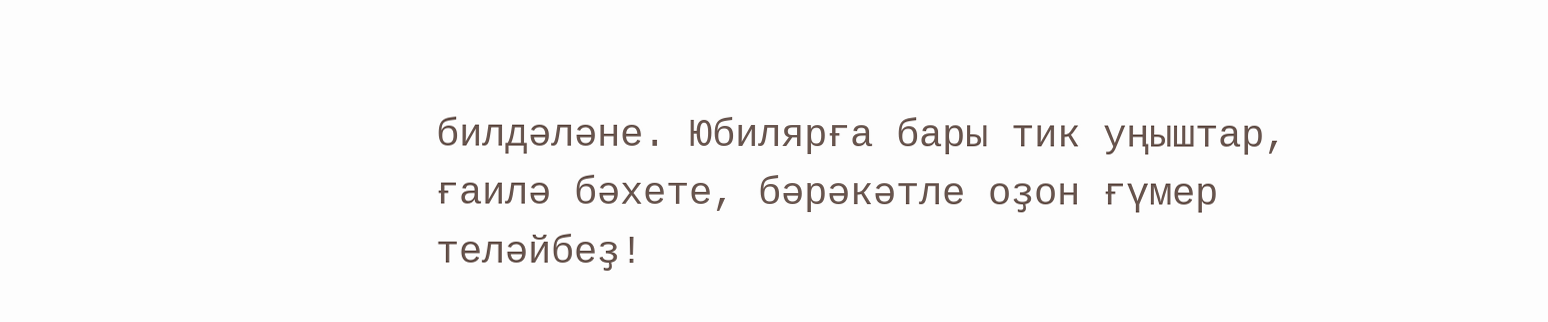билдәләне. Юбилярға бары тик уңыштар, ғаилә бәхете, бәрәкәтле оҙон ғүмер теләйбеҙ!